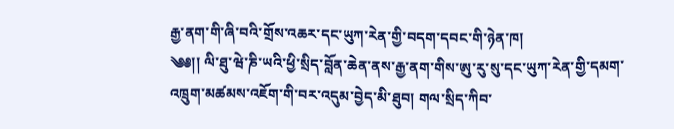རྒྱ་ནག་གི་ཞི་བའི་གྲོས་འཆར་དང་ཡུཀ་རེན་གྱི་བདག་དབང་གི་ཉེན་ཁ།
༄༅།། ལི་ཐུ་ཝེ་ཎི་ཡའི་ཕྱི་སྲིད་བློན་ཆེན་ནས་རྒྱ་ནག་གིས་ཨུ་རུ་སུ་དང་ཡུཀ་རེན་གྱི་དམག་འཁྲུག་མཚམས་འཇོག་གི་བར་འདུམ་བྱེད་མི་ཐུབ། གལ་སྲིད་ཀིབ་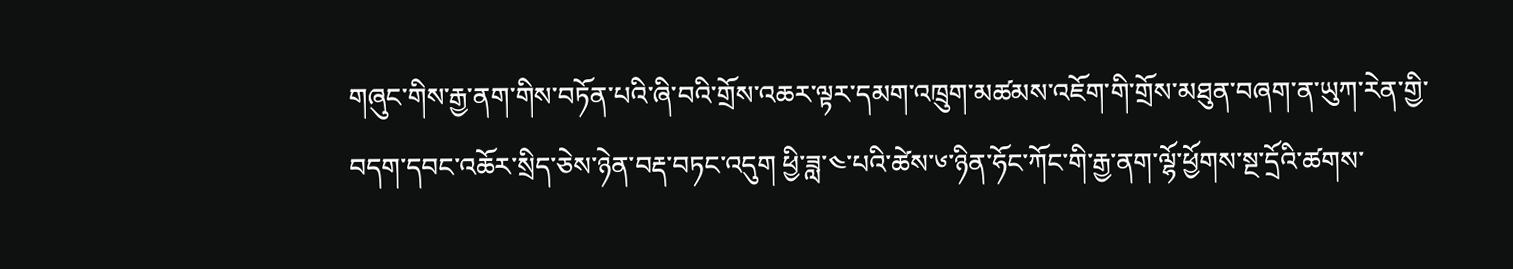གཞུང་གིས་རྒྱ་ནག་གིས་བཏོན་པའི་ཞི་བའི་གྲོས་འཆར་ལྟར་དམག་འཁྲུག་མཚམས་འཇོག་གི་གྲོས་མཐུན་བཞག་ན་ཡུཀ་རེན་གྱི་བདག་དབང་འཆོར་སྲིད་ཅེས་ཉེན་བརྡ་བཏང་འདུག ཕྱི་ཟླ་༤་པའི་ཚེས་༦་ཉིན་ཧོང་ཀོང་གི་རྒྱ་ནག་ལྷོ་ཕྱོགས་སྔ་དྲོའི་ཚགས་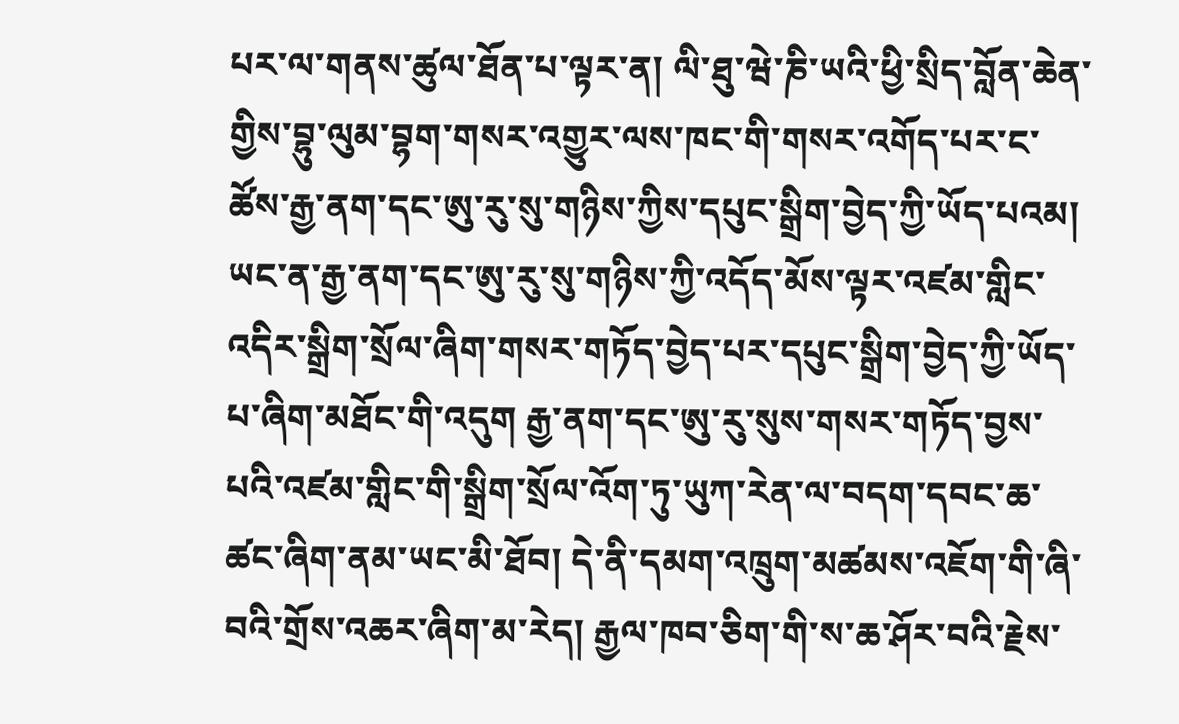པར་ལ་གནས་ཚུལ་ཐོན་པ་ལྟར་ན། ལི་ཐུ་ཝེ་ཎི་ཡའི་ཕྱི་སྲིད་བློན་ཆེན་གྱིས་བྷུ་ལུམ་བྷག་གསར་འགྱུར་ལས་ཁང་གི་གསར་འགོད་པར་ང་ཚོས་རྒྱ་ནག་དང་ཨུ་རུ་སུ་གཉིས་ཀྱིས་དཔུང་སྒྲིག་བྱེད་ཀྱི་ཡོད་པའམ། ཡང་ན་རྒྱ་ནག་དང་ཨུ་རུ་སུ་གཉིས་ཀྱི་འདོད་མོས་ལྟར་འཛམ་གླིང་འདིར་སྒྲིག་སྲོལ་ཞིག་གསར་གཏོད་བྱེད་པར་དཔུང་སྒྲིག་བྱེད་ཀྱི་ཡོད་པ་ཞིག་མཐོང་གི་འདུག རྒྱ་ནག་དང་ཨུ་རུ་སུས་གསར་གཏོད་བྱས་པའི་འཛམ་གླིང་གི་སྒྲིག་སྲོལ་འོག་ཏུ་ཡུཀ་རེན་ལ་བདག་དབང་ཆ་ཚང་ཞིག་ནམ་ཡང་མི་ཐོབ། དེ་ནི་དམག་འཁྲུག་མཚམས་འཇོག་གི་ཞི་བའི་གྲོས་འཆར་ཞིག་མ་རེད། རྒྱལ་ཁབ་ཅིག་གི་ས་ཆ་ཤོར་བའི་རྗེས་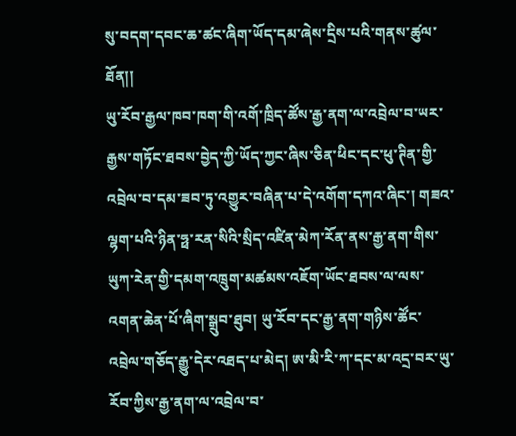སུ་བདག་དབང་ཆ་ཚང་ཞིག་ཡོད་དམ་ཞེས་དྲིས་པའི་གནས་ཚུལ་ཐོན།།
ཡུ་རོབ་རྒྱལ་ཁབ་ཁག་གི་འགོ་ཁྲིད་ཚོས་རྒྱ་ནག་ལ་འབྲེལ་བ་ཡར་རྒྱས་གཏོང་ཐབས་བྱེད་ཀྱི་ཡོད་ཀྱང་ཞིས་ཅིན་ཕིང་དང་ཕུ་ཊིན་གྱི་འབྲེལ་བ་དམ་ཟབ་ཏུ་འགྱུར་བཞིན་པ་དེ་འགོག་དཀའ་ཞིང་། གཟའ་ལྷག་པའི་ཉིན་ཧྥ་རན་སིའི་སྲིད་འཛིན་མེཀ་རོན་ནས་རྒྱ་ནག་གིས་ཡུཀ་རེན་གྱི་དམག་འཁྲུག་མཚམས་འཇོག་ཡོང་ཐབས་ལ་ལས་འགན་ཆེན་པོ་ཞིག་སྒྲུབ་ཐུབ། ཡུ་རོབ་དང་རྒྱ་ནག་གཉིས་ཚོང་འབྲེལ་གཅོད་རྒྱུ་དེར་འཐད་པ་མེད། ཨ་མི་རི་ཀ་དང་མ་འདྲ་བར་ཡུ་རོབ་ཀྱིས་རྒྱ་ནག་ལ་འབྲེལ་བ་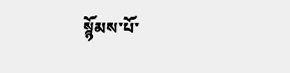སྙོམས་པོ་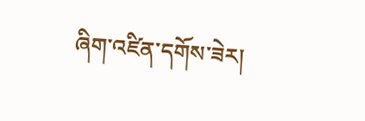ཞིག་འཛིན་དགོས་ཟེར།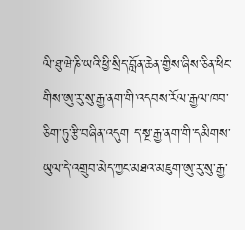ལི་ཐུ་ཝེ་ཎི་ཡའི་ཕྱི་སྲིད་བློན་ཆེན་གྱིས་ཞིས་ཅིན་ཕིང་གིས་ཨུ་རུ་སུ་རྒྱ་ནག་གི་འདབས་རོལ་རྒྱལ་ཁབ་ཅིག་ཏུ་རྩི་བཞིན་འདུག ད་སྔ་རྒྱ་ནག་གི་དམིགས་ཡུལ་དེ་འགྲུབ་མེད་ཀྱང་མཐའ་མཇུག་ཨུ་རུ་སུ་རྒྱ་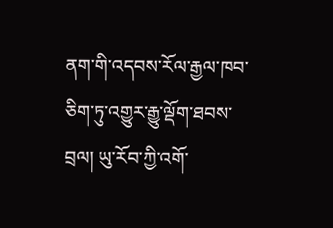ནག་གི་འདབས་རོལ་རྒྱལ་ཁབ་ཅིག་ཏུ་འགྱུར་རྒྱུ་ལྡོག་ཐབས་བྲལ། ཡུ་རོབ་ཀྱི་འགོ་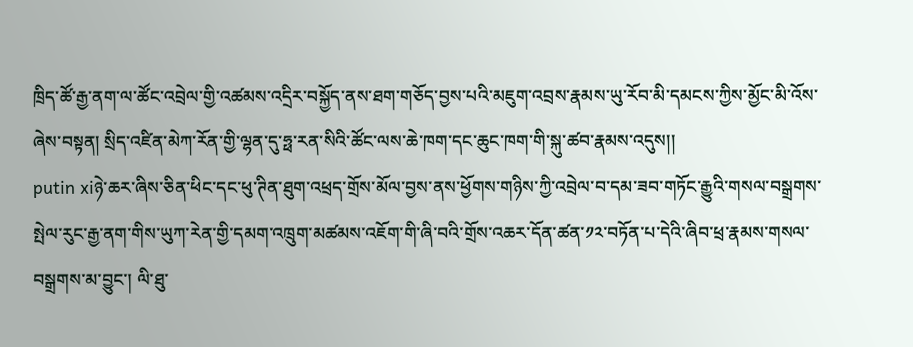ཁྲིད་ཚོ་རྒྱ་ནག་ལ་ཚོང་འབྲེལ་གྱི་འཚམས་འདྲིར་བསྐྱོད་ནས་ཐག་གཅོད་བྱས་པའི་མཇུག་འབྲས་རྣམས་ཡུ་རོབ་མི་དམངས་ཀྱིས་མྱོང་མི་འོས་ཞེས་བསྟན། སྲིད་འཛིན་མེཀ་རོན་གྱི་ལྷན་དུ་ཧྥ་རན་སིའི་ཚོང་ལས་ཆེ་ཁག་དང་ཆུང་ཁག་གི་སྐུ་ཚབ་རྣམས་འདུས།།
putin xiཉེ་ཆར་ཞིས་ཅིན་ཕིང་དང་ཕུ་ཊིན་ཐུག་འཕྲད་གྲོས་མོལ་བྱས་ནས་ཕྱོགས་གཉིས་ཀྱི་འབྲེལ་བ་དམ་ཟབ་གཏོང་རྒྱུའི་གསལ་བསྒྲགས་སྤེལ་རུང་རྒྱ་ནག་གིས་ཡུཀ་རེན་གྱི་དམག་འཁྲུག་མཚམས་འཇོག་གི་ཞི་བའི་གྲོས་འཆར་དོན་ཚན་༡༢་བཏོན་པ་དེའི་ཞིབ་ཕྲ་རྣམས་གསལ་བསྒྲགས་མ་བྱུང་། ལི་ཐུ་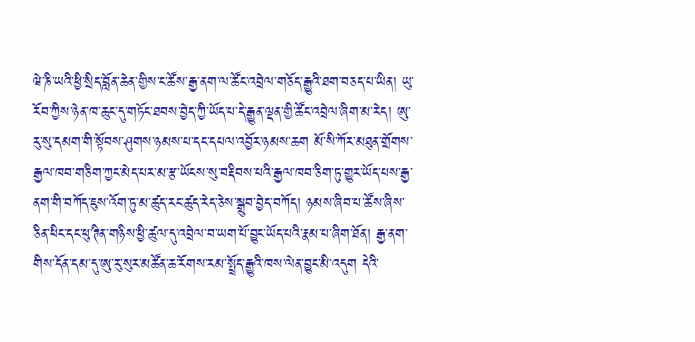ཝེ་ཎི་ཡའི་ཕྱི་སྲིད་བློན་ཆེན་གྱིས་ང་ཚོས་རྒྱ་ནག་ལ་ཚོང་འབྲེལ་གཅོད་རྒྱུའི་ཐག་བཅད་པ་ཡིན། ཡུ་རོབ་ཀྱིས་ཉེན་ཁ་ཆུང་དུ་གཏོང་ཐབས་བྱེད་ཀྱི་ཡོད་པ་དེ་རྒྱུན་ལྡན་གྱི་ཚོང་འབྲེལ་ཞིག་མ་རེད། ཨུ་རུ་སུ་དམག་གི་སྟོབས་ཤུགས་ཉམས་པ་དང་དཔལ་འབྱོར་ཉམས་ཆག མོ་སི་ཀོར་མཐུན་གྲོགས་རྒྱལ་ཁབ་གཅིག་ཀྱང་མེད་པར་མ་རྩ་ཡོངས་སུ་བརྡིབས་པའི་རྒྱལ་ཁབ་ཅིག་ཏུ་གྱུར་ཡོད་པས་རྒྱ་ནག་གི་བཀོད་ཇུས་འོག་ཏུ་མ་ཚུད་རང་ཚུད་རེད་ཅེས་སྒྲུབ་བྱེད་བཀོད། ཉམས་ཞིབ་པ་ཚོས་ཞིས་ཅིན་ཕིང་དང་ཕུ་ཊིན་གཉིས་ཕྱི་ཚུལ་དུ་འབྲེལ་བ་ཡག་པོ་བྱུང་ཡོད་པའི་རྣམ་པ་ཞིག་ཐོན། རྒྱ་ནག་གིས་དོན་དམ་དུ་ཨུ་རུ་སུར་མཚོན་ཆ་རོགས་རམ་སྤྲོད་རྒྱུའི་ཁས་ལེན་བྱུང་མི་འདུག དེའི་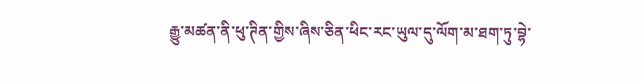རྒྱུ་མཚན་ནི་ཕུ་ཊིན་གྱིས་ཞིས་ཅིན་ཕིང་རང་ཡུལ་དུ་ལོག་མ་ཐག་ཏུ་བྷེ་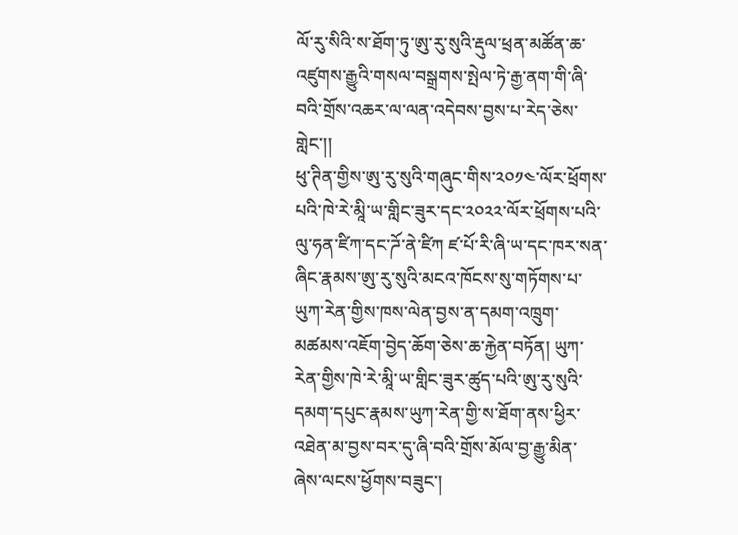ལོ་རུ་སིའི་ས་ཐོག་ཏུ་ཨུ་རུ་སུའི་རྡུལ་ཕྲན་མཚོན་ཆ་འཛུགས་རྒྱུའི་གསལ་བསྒྲགས་སྤེལ་ཏེ་རྒྱ་ནག་གི་ཞི་བའི་གྲོས་འཆར་ལ་ལན་འདེབས་བྱས་པ་རེད་ཅེས་གླེང་།།
ཕུ་ཊིན་གྱིས་ཨུ་རུ་སུའི་གཞུང་གིས་༢༠༡༤་ལོར་ཕྲོགས་པའི་ཁེ་རེ་མཱི་ཡ་གླིང་ཟུར་དང་༢༠༢༢་ལོར་ཕྲོགས་པའི་ལུ་ཧན་ཛིཀ་དང་ཌོ་ནེ་ཛིཀ ཛ་པོ་རི་ཞི་ཡ་དང་ཁར་སན་ཞིང་རྣམས་ཨུ་རུ་སུའི་མངའ་ཁོངས་སུ་གཏོགས་པ་ཡུཀ་རེན་གྱིས་ཁས་ལེན་བྱས་ན་དམག་འཁྲུག་མཚམས་འཇོག་བྱེད་ཆོག་ཅེས་ཆ་རྐྱེན་བཏོན། ཡུཀ་རེན་གྱིས་ཁེ་རེ་མཱི་ཡ་གླིང་ཟུར་ཚུད་པའི་ཨུ་རུ་སུའི་དམག་དཔུང་རྣམས་ཡུཀ་རེན་གྱི་ས་ཐོག་ནས་ཕྱིར་འཐེན་མ་བྱས་བར་དུ་ཞི་བའི་གྲོས་མོལ་བྱ་རྒྱུ་མིན་ཞེས་ལངས་ཕྱོགས་བཟུང་།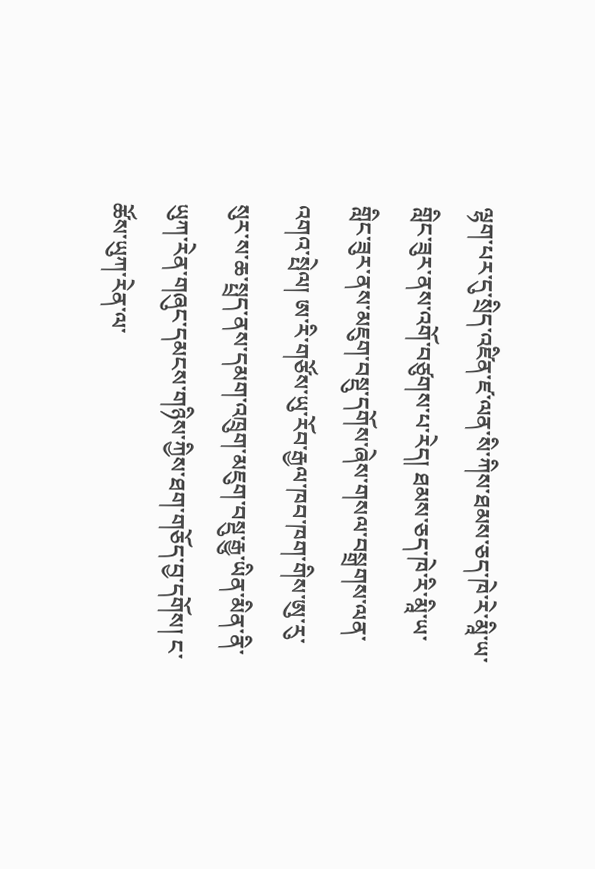ལྷག་པར་དུ་སྲིད་འཛིན་ཛ་ལན་སི་ཀིས་ཐམས་ཅད་ཁེ་རེ་མཱི་ཡ་གླིང་ཟུར་ནས་འགོ་བཙུགས་པ་རེད། ཐམས་ཅད་ཁེ་རི་མཱི་ཡ་གླིང་ཟུར་ནས་མཇུག་བསྡུ་དགོས་ཞེས་གསལ་བསྒྲགས་ལན་འགའ་སྤེལ། ཨ་རི་གཙོས་ཡུ་རོབ་རྒྱལ་ཁབ་ཁག་གིས་ཨུ་རུ་སུར་ས་ཆ་སྤྲད་ནས་དམག་འཁྲུག་མཇུག་བསྡུ་རྒྱུ་ཡིན་མིན་ནི་ཡུཀ་རེན་གཞུང་དམངས་གཉིས་ཀྱིས་ཐག་གཅོད་བྱ་དགོས། ང་ཚོས་ཡུཀ་རེན་ལ་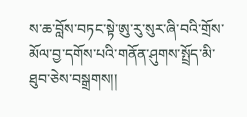ས་ཆ་བློས་བཏང་སྟེ་ཨུ་རུ་སུར་ཞི་བའི་གྲོས་མོལ་བྱ་དགོས་པའི་གནོན་ཤུགས་སྤྲོད་མི་ཐུབ་ཅེས་བསྒྲགས།།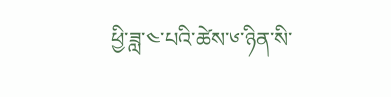ཕྱི་ཟླ་༤་པའི་ཚེས་༦་ཉིན་སི་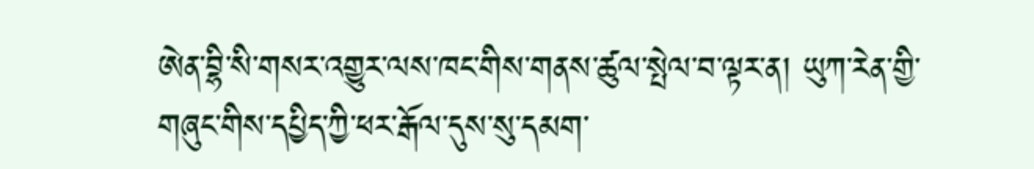ཨེན་བྷི་སི་གསར་འགྱུར་ལས་ཁང་གིས་གནས་ཚུལ་སྤེལ་བ་ལྟར་ན། ཡུཀ་རེན་གྱི་གཞུང་གིས་དཔྱིད་ཀྱི་ཕར་རྒོལ་དུས་སུ་དམག་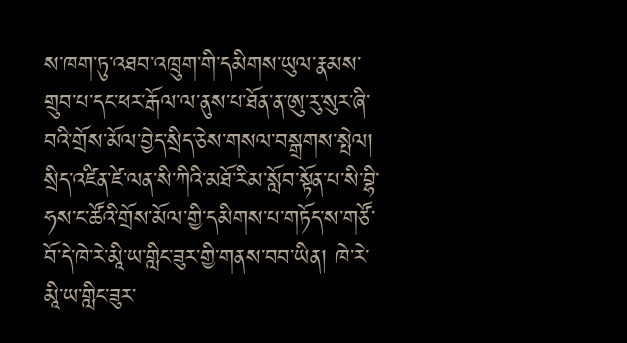ས་ཁག་ཏུ་འཐབ་འཁྲུག་གི་དམིགས་ཡུལ་རྣམས་གྲུབ་པ་དང་ཕར་རྒོལ་ལ་ནུས་པ་ཐོན་ན་ཨུ་རུ་སུར་ཞི་བའི་གྲོས་མོལ་བྱེད་སྲིད་ཅེས་གསལ་བསྒྲགས་སྤེལ། སྲིད་འཛིན་ཛེ་ལན་སི་ཀིའི་མཐོ་རིམ་སློབ་སྟོན་པ་སི་བྷི་ཧས་ང་ཚོའི་གྲོས་མོལ་གྱི་དམིགས་པ་གཏོད་ས་གཙོ་བོ་དེ་ཁེ་རེ་མཱི་ཡ་གླིང་ཟུར་གྱི་གནས་བབ་ཡིན། ཁེ་རེ་མཱི་ཡ་གླིང་ཟུར་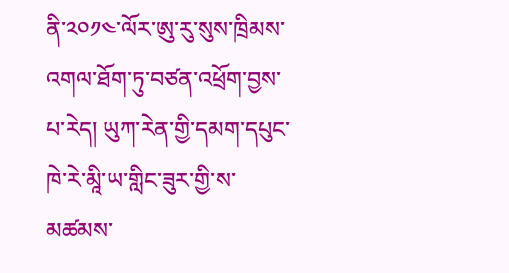ནི་༢༠༡༤་ལོར་ཨུ་རུ་སུས་ཁྲིམས་འགལ་ཐོག་ཏུ་བཙན་འཕྲོག་བྱས་པ་རེད། ཡུཀ་རེན་གྱི་དམག་དཔུང་ཁེ་རེ་མཱི་ཡ་གླིང་ཟུར་གྱི་ས་མཚམས་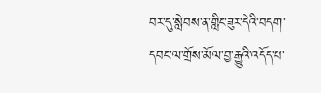བར་དུ་སླེབས་ན་གླིང་ཟུར་དེའི་བདག་དབང་ལ་གྲོས་མོལ་བྱ་རྒྱུའི་འདོད་པ་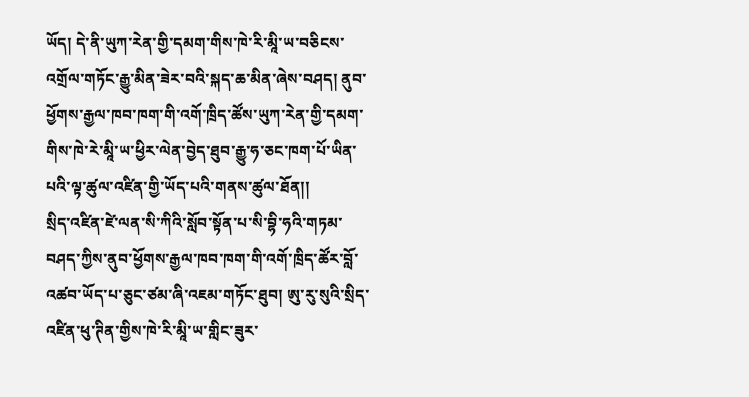ཡོད། དེ་ནི་ཡུཀ་རེན་གྱི་དམག་གིས་ཁེ་རི་མཱི་ཡ་བཅིངས་འགྲོལ་གཏོང་རྒྱུ་མིན་ཟེར་བའི་སྐད་ཆ་མིན་ཞེས་བཤད། ནུབ་ཕྱོགས་རྒྱལ་ཁབ་ཁག་གི་འགོ་ཁྲིད་ཚོས་ཡུཀ་རེན་གྱི་དམག་གིས་ཁེ་རེ་མཱི་ཡ་ཕྱིར་ལེན་བྱེད་ཐུབ་རྒྱུ་ཧ་ཅང་ཁག་པོ་ཡིན་པའི་ལྟ་ཚུལ་འཛིན་གྱི་ཡོད་པའི་གནས་ཚུལ་ཐོན།།
སྲིད་འཛིན་ཛེ་ལན་སི་ཀིའི་སློབ་སྟོན་པ་སི་བྷི་ཧའི་གཏམ་བཤད་ཀྱིས་ནུབ་ཕྱོགས་རྒྱལ་ཁབ་ཁག་གི་འགོ་ཁྲིད་ཚོར་བློ་འཚབ་ཡོད་པ་ཅུང་ཙམ་ཞི་འཇམ་གཏོང་ཐུབ། ཨུ་རུ་སུའི་སྲིད་འཛིན་ཕུ་ཊིན་གྱིས་ཁེ་རི་མཱི་ཡ་གླིང་ཟུར་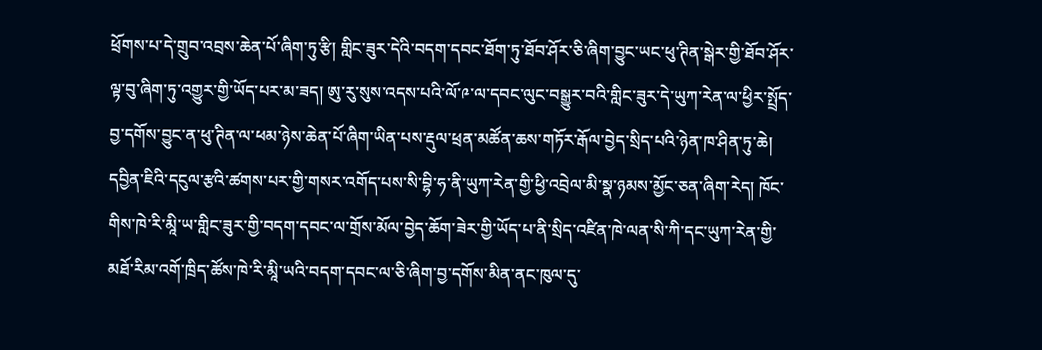ཕྲོགས་པ་དེ་གྲུབ་འབྲས་ཆེན་པོ་ཞིག་ཏུ་རྩི། གླིང་ཟུར་དེའི་བདག་དབང་ཐོག་ཏུ་ཐོབ་ཤོར་ཅི་ཞིག་བྱུང་ཡང་ཕུ་ཊིན་སྒེར་གྱི་ཐོབ་ཤོར་ལྟ་བུ་ཞིག་ཏུ་འགྱུར་གྱི་ཡོད་པར་མ་ཟད། ཨུ་རུ་སུས་འདས་པའི་ལོ་༩་ལ་དབང་ལུང་བསྒྱུར་བའི་གླིང་ཟུར་དེ་ཡུཀ་རེན་ལ་ཕྱིར་སྤྲོད་བྱ་དགོས་བྱུང་ན་ཕུ་ཊིན་ལ་ཕམ་ཉེས་ཆེན་པོ་ཞིག་ཡིན་པས་རྡུལ་ཕྲན་མཚོན་ཆས་གཏོར་རྒོལ་བྱེད་སྲིད་པའི་ཉེན་ཁ་ཤིན་ཏུ་ཆེ། དབྱིན་ཇིའི་དངུལ་རྩའི་ཚགས་པར་གྱི་གསར་འགོད་པས་སི་བྷི་ཧ་ནི་ཡུཀ་རེན་གྱི་ཕྱི་འབྲེལ་མི་སྣ་ཉམས་མྱོང་ཅན་ཞིག་རེད། ཁོང་གིས་ཁེ་རི་མཱི་ཡ་གླིང་ཟུར་གྱི་བདག་དབང་ལ་གྲོས་མོལ་བྱེད་ཆོག་ཟེར་གྱི་ཡོད་པ་ནི་སྲིད་འཛིན་ཁེ་ལན་སི་ཀི་དང་ཡུཀ་རེན་གྱི་མཐོ་རིམ་འགོ་ཁྲིད་ཚོས་ཁེ་རི་མཱི་ཡའི་བདག་དབང་ལ་ཅི་ཞིག་བྱ་དགོས་མིན་ནང་ཁུལ་དུ་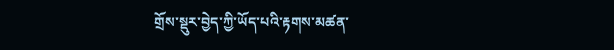གྲོས་སྡུར་བྱེད་ཀྱི་ཡོད་པའི་རྟགས་མཚན་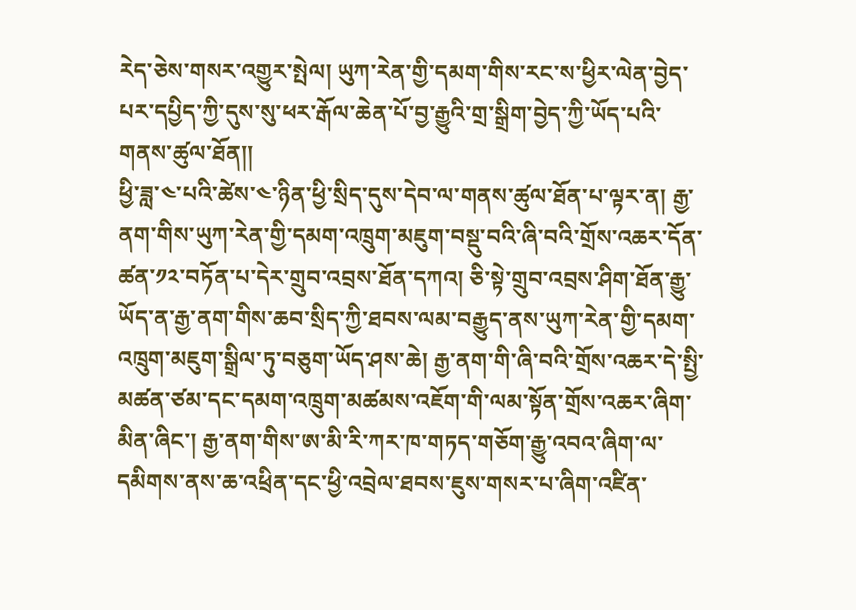རེད་ཅེས་གསར་འགྱུར་སྤེལ། ཡུཀ་རེན་གྱི་དམག་གིས་རང་ས་ཕྱིར་ལེན་བྱེད་པར་དཔྱིད་ཀྱི་དུས་སུ་ཕར་རྒོལ་ཆེན་པོ་བྱ་རྒྱུའི་གྲ་སྒྲིག་བྱེད་ཀྱི་ཡོད་པའི་གནས་ཚུལ་ཐོན།།
ཕྱི་ཟླ་༤་པའི་ཚེས་༤་ཉིན་ཕྱི་སྲིད་དུས་དེབ་ལ་གནས་ཚུལ་ཐོན་པ་ལྟར་ན། རྒྱ་ནག་གིས་ཡུཀ་རེན་གྱི་དམག་འཁྲུག་མཇུག་བསྡུ་བའི་ཞི་བའི་གྲོས་འཆར་དོན་ཚན་༡༢་བཏོན་པ་དེར་གྲུབ་འབྲས་ཐོན་དཀའ། ཅི་སྟེ་གྲུབ་འབྲས་ཤིག་ཐོན་རྒྱུ་ཡོད་ན་རྒྱ་ནག་གིས་ཆབ་སྲིད་ཀྱི་ཐབས་ལམ་བརྒྱུད་ནས་ཡུཀ་རེན་གྱི་དམག་འཁྲུག་མཇུག་སྒྲིལ་ཏུ་བཅུག་ཡོད་ཤས་ཆེ། རྒྱ་ནག་གི་ཞི་བའི་གྲོས་འཆར་དེ་སྤྱི་མཚན་ཙམ་དང་དམག་འཁྲུག་མཚམས་འཇོག་གི་ལམ་སྟོན་གྲོས་འཆར་ཞིག་མིན་ཞིང་། རྒྱ་ནག་གིས་ཨ་མི་རི་ཀར་ཁ་གཏད་གཅོག་རྒྱུ་འབའ་ཞིག་ལ་དམིགས་ནས་ཆ་འཕྲིན་དང་ཕྱི་འབྲེལ་ཐབས་ཇུས་གསར་པ་ཞིག་འཛིན་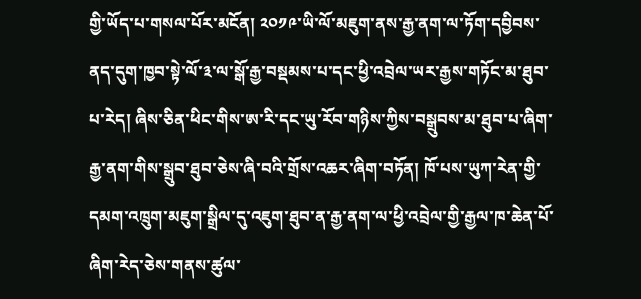གྱི་ཡོད་པ་གསལ་པོར་མངོན། ༢༠༡༩་ཡི་ལོ་མཇུག་ནས་རྒྱ་ནག་ལ་ཏོག་དབྱིབས་ནད་དུག་ཁྱབ་སྟེ་ལོ་༣་ལ་སྒོ་རྒྱ་བསྡམས་པ་དང་ཕྱི་འབྲེལ་ཡར་རྒྱས་གཏོང་མ་ཐུབ་པ་རེད། ཞིས་ཅིན་ཕིང་གིས་ཨ་རི་དང་ཡུ་རོབ་གཉིས་ཀྱིས་བསྒྲུབས་མ་ཐུབ་པ་ཞིག་རྒྱ་ནག་གིས་སྒྲུབ་ཐུབ་ཅེས་ཞི་བའི་གྲོས་འཆར་ཞིག་བཏོན། ཁོ་པས་ཡུཀ་རེན་གྱི་དམག་འཁྲུག་མཇུག་སྒྲིལ་དུ་འཇུག་ཐུབ་ན་རྒྱ་ནག་ལ་ཕྱི་འབྲེལ་གྱི་རྒྱལ་ཁ་ཆེན་པོ་ཞིག་རེད་ཅེས་གནས་ཚུལ་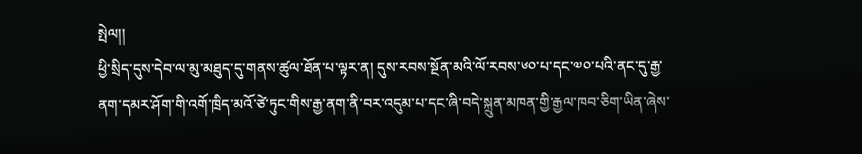སྤེལ།།
ཕྱི་སྲིད་དུས་དེབ་ལ་མུ་མཐུད་དུ་གནས་ཚུལ་ཐོན་པ་ལྟར་ན། དུས་རབས་སྔོན་མའི་ལོ་རབས་༦༠་པ་དང་༧༠་པའི་ནང་དུ་རྒྱ་ནག་དམར་ཤོག་གི་འགོ་ཁྲིད་མའོ་ཙེ་ཏུང་གིས་རྒྱ་ནག་ནི་བར་འདུམ་པ་དང་ཞི་བདེ་སྐྲུན་མཁན་གྱི་རྒྱལ་ཁབ་ཅིག་ཡིན་ཞེས་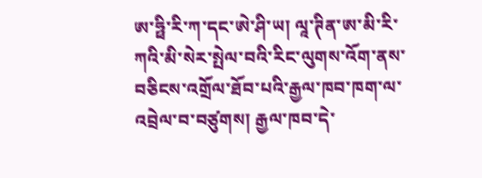ཨ་ཧྥི་རི་ཀ་དང་ཨེ་ཤི་ཡ། ལཱ་ཊིན་ཨ་མི་རི་ཀའི་མི་སེར་སྤེལ་བའི་རིང་ལུགས་འོག་ནས་བཅིངས་འགྲོལ་ཐོབ་པའི་རྒྱལ་ཁབ་ཁག་ལ་འབྲེལ་བ་བཙུགས། རྒྱལ་ཁབ་དེ་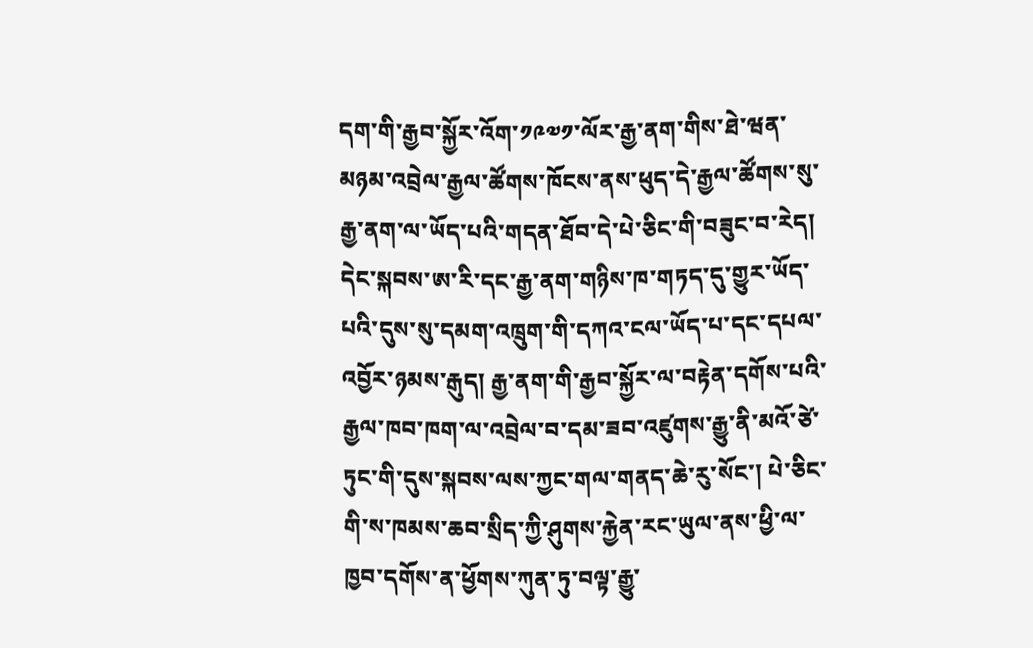དག་གི་རྒྱབ་སྐྱོར་འོག་༡༩༧༡་ལོར་རྒྱ་ནག་གིས་ཐེ་ཝན་མཉམ་འབྲེལ་རྒྱལ་ཚོགས་ཁོངས་ནས་ཕུད་དེ་རྒྱལ་ཚོགས་སུ་རྒྱ་ནག་ལ་ཡོད་པའི་གདན་ཐོབ་དེ་པེ་ཅིང་གི་བཟུང་བ་རེད། དེང་སྐབས་ཨ་རི་དང་རྒྱ་ནག་གཉིས་ཁ་གཏད་དུ་གྱུར་ཡོད་པའི་དུས་སུ་དམག་འཁྲུག་གི་དཀའ་ངལ་ཡོད་པ་དང་དཔལ་འབྱོར་ཉམས་རྒུད། རྒྱ་ནག་གི་རྒྱབ་སྐྱོར་ལ་བརྟེན་དགོས་པའི་རྒྱལ་ཁབ་ཁག་ལ་འབྲེལ་བ་དམ་ཟབ་འཛུགས་རྒྱུ་ནི་མའོ་ཙེ་ཏུང་གི་དུས་སྐབས་ལས་ཀྱང་གལ་གནད་ཆེ་རུ་སོང་། པེ་ཅིང་གི་ས་ཁམས་ཆབ་སྲིད་ཀྱི་ཤུགས་རྐྱེན་རང་ཡུལ་ནས་ཕྱི་ལ་ཁྱབ་དགོས་ན་ཕྱོགས་ཀུན་ཏུ་བལྟ་རྒྱུ་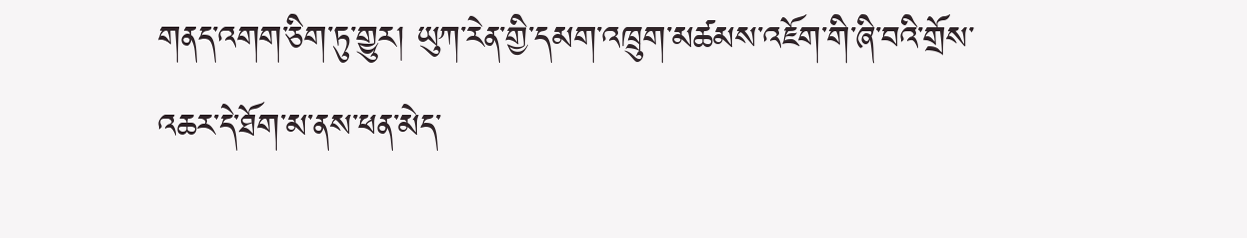གནད་འགག་ཅིག་ཏུ་གྱུར། ཡུཀ་རེན་གྱི་དམག་འཁྲུག་མཚམས་འཇོག་གི་ཞི་བའི་གྲོས་འཆར་དེ་ཐོག་མ་ནས་ཕན་མེད་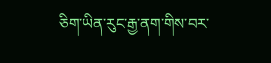ཅིག་ཡིན་རུང་རྒྱ་ནག་གིས་བར་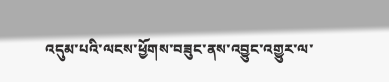འདུམ་པའི་ལངས་ཕྱོགས་བཟུང་ནས་འབྱུང་འགྱུར་ལ་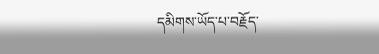དམིགས་ཡོད་པ་བརྗོད་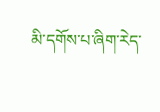མི་དགོས་པ་ཞིག་རེད་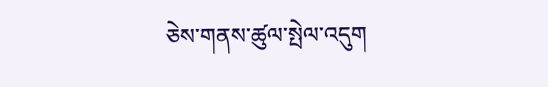ཅེས་གནས་ཚུལ་སྤེལ་འདུག